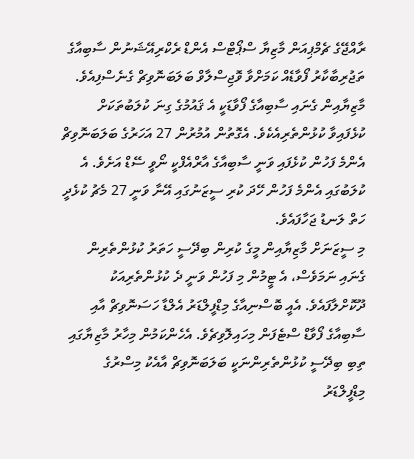ރާއްޖޭގެ ޗެމްޕިއަން މާޒިޔާ ސްޕޯޓްސް އެންޑް ރެކްރިއޭޝަނުން ސާބިއާގެ ތަޖުރިބާކާރު ފޯވާޑެއް ކަމަށްވާ ވޮޖިސްލާވް ބަލަބަނޮވިޗް ގެނެސްފިއެވެ.
މާޒިޔާއިން ގެނައި ސާބިއާގެ ފޯވާޑަކީ އެ ޤައުމުގެ ގިނަ ކުލަބުތަކަށް ކުޅެފައިވާ ކުޅުންތެރިއެކެވެ. އެގޮތުން އުމުރުން 27 އަހަރުގެ ބަލަބަނޮވިޗް އެންމެ ފަހުން ކުޅެފައި ވަނީ ސާބިއާގެ އާރްއެފްކީ ނޯވީ ސޭޑް އަށެވެ. އެ ކުލަބުގައި އެންމެ ފަހުން ހޭދަ ކުރި ސީޒަނުގައި އޭނާ ވަނީ 27 މެޗު ކުޅެދީ ހަތް ލަނޑު ޖަހާފައެވެ.
މި ސީޒަނަށް މާޒިޔާއިން މީގެ ކުރިން ބިދޭސީ ހަތަރު ކުޅުންތެރިން ގެނައި ނަމަވެސް، އެ ޓީމުން މި ފަހުން ވަނީ ދެ ކުޅުންތެރިއަކު ދޫކޮށްލާފައެވެ. އެއީ ބޮސްނިއާގެ މިޑްފީލްޑަރު އެލްޑާ ހަސަނޮވިޗް އާއި ސާބިއާގެ ފޯވާޑް ސްޓެފަން މިހައިލޮވިޗެވެ. އެހެންކަމުން މިހާރު މާޒިޔާގައި ތިބި ބިދޭސީ ކުޅުންތެރިންނަކީ ބަލަބަނޮވިޗް އާއެކު މިސްރުގެ މިޑްފީލްޑަރު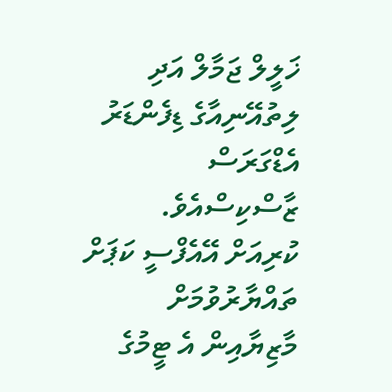ޚަލީލް ޖަމާލް އަދި ލިތުއޭނިއާގެ ޑިފެންޑަރު އެޑްގަރަސް ޒާސްކިސްއެވެ.
ކުރިއަށް އޭއެފްސީ ކަޕަށް ތައްޔާރުވުމަށް މާޒިޔާއިން އެ ޓީމުގެ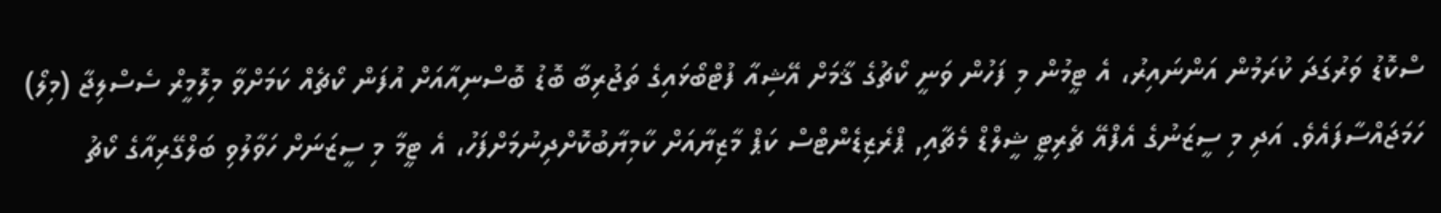ސްކޮޑު ވަރުގަދަ ކުރަމުން އަންނައިރު، އެ ޓީމުން މި ފަހުން ވަނީ ކޯޗުގެ ޤާމަށް އޭޝިއާ ފުޓްބޯޅައިގެ ތަޖުރިބާ ބޮޑު ބޮސްނިއާއަށް އުފަން ކޯޗެއް ކަމަށްވާ މިލޮމީރް ސެސްލިޖާ (މިލޯ) ހަމަޖައްސާފައެވެ. އަދި މި ސީޒަނުގެ އެފްއޭ ޗެރިޓީ ޝީލްޑް މެޗާއި, ޕްރެޒިޑެންޓްސް ކަޕް މާޒިޔާއަށް ކާމިޔާބުކޮށްދިނުމަށްފަހު، އެ ޓީމާ މި ސީޒަނަށް ހަވާލުވި ބަލްގޭރިއާގެ ކޯޗު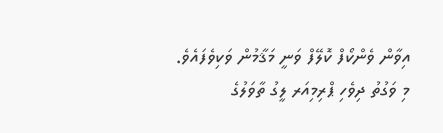އިވާން ވެންކޯފް ކޮލޭފް ވަނީ މަޤާމުން ވަކިވެފައެވެ.
މި ވަގުތު ދިވެހި ޕްރިމިއަރ ލީގު ތާވަލުގެ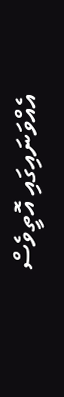އެއްވަނައިގައި އޮތީވެސް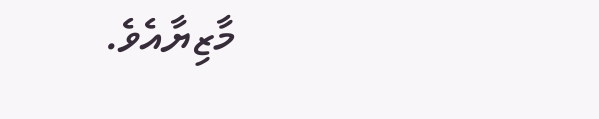މާޒިޔާއެވެ.